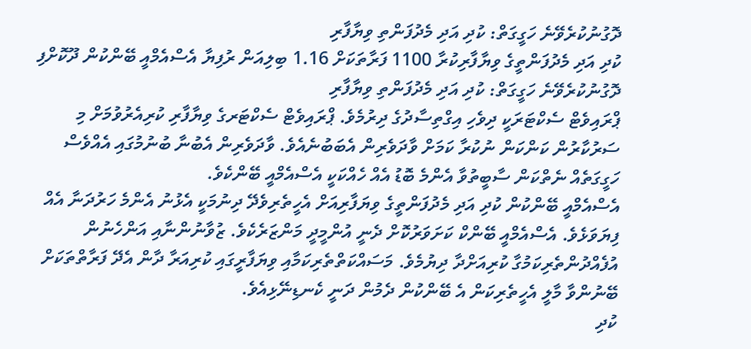ދޮގުނުކުރެވޭނެ ހަގީގަތް: ކުދި އަދި މެދުފަންތި ވިޔާފާރި
ކުދި އަދި މެދުފަންތީގެ ވިޔާފާރިކުރާ 1100 ފަރާތަކަށް 1.16 ބިލިއަން ރުފިޔާ އެސްއެމްއީ ބޭންކުން ދޫކޮށްފި
ދޮގުނުކުރެވޭނެ ހަގީގަތް: ކުދި އަދި މެދުފަންތި ވިޔާފާރި
ޕްރައިވެޓް ސެކްޓަރަކީ ދިވެހި އިގްތިސާދުގެ ދިރުމެވެ. ޕްރައިވެޓް ސެކްޓަރގެ ވިޔާފާރި ކުރިއެރުވުމަށް މި ސަރުކާރުން ކަންކަން ނުކުރާ ކަމަށް ވާދަވެރިން އެބަބުނެއެވެ. ވާދަވެރިން އެބުނާ ބުނުމުގައި އެއްވެސް ހަގީގަތެއް ނެތްކަން ސާބީތުވާ އެންމެ ބޮޑު އެއް ހެއްކަކީ އެސްއެމްއީ ބޭންކެވެ.
އެސްއެމްއީ ބޭންކުން ކުދި އަދި މެދުފަންތީގެ ވިޔަފާރިއަށް އެހީތެރިވެދޭ ދިނުމަކީ އެޅުނު އެންމެ ހަރުދަނާ އެއް ފިޔަވަޅެވެ. އެސްއެމްއީ ބޭންކް ކަށަވަރުކޮށް ދެނީ އުންމީދީ މަންޒަރެކެވެ. ޒުވާނުންނާއި އަންހެނުން އުފެއްދުންތެރިކަމުގާ ކުރިއަށްދާ ދިޔުމެވެ. މަސައްކަތްތެރިކަމާއި ވިޔަފާރީގައި ކުރިއަރާ ދާން އެދޭ ފަރާތްތަކަށް ބޭނުންވާ މާލީ އެހީތެރިކަން އެ ބޭންކުން ދެމުން ދަނީ ކެނޑިނޭޅިއެވެ.
ކުދި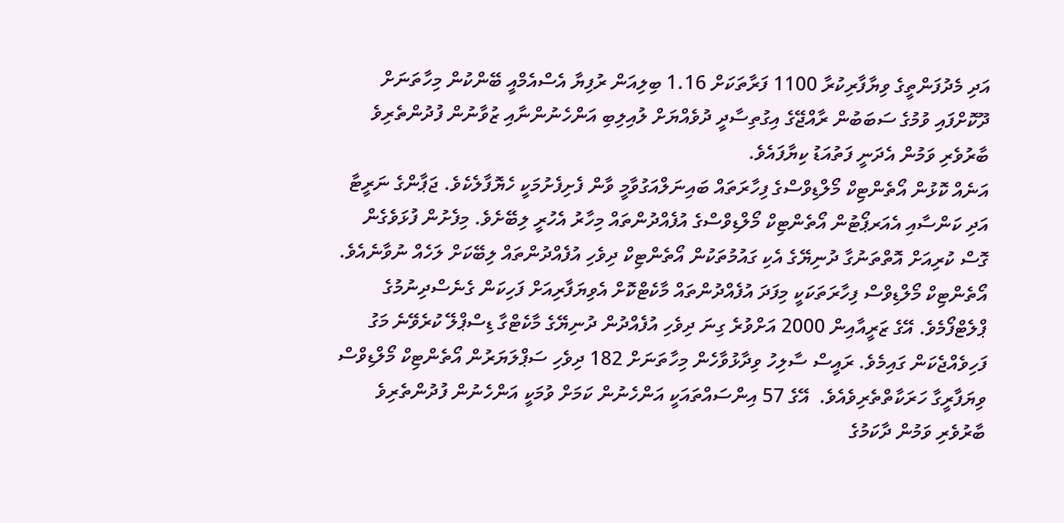އަދި މެދުފަންތީގެ ވިޔާފާރިކުރާ 1100 ފަރާތަކަށް 1.16 ބިލިއަން ރުފިޔާ އެސްއެމްއީ ބޭންކުން މިހާތަނަށް ދޫކޮށްފައި ވުމުގެ ސަބަބުން ރާއްޖޭގެ އިގުތިސާދީ ދުވެއްޔަށް ލުއިލިބި އަންހެނުންނާއި ޒުވާނުން ފުދުންތެރިވެ ބާރުވެރި ވަމުން އެދަނީ ފަތުއަޑު ކިޔާފައެވެ.
އަނެއް ކޮޅުން އޯތެންޓިކް މޯލްޑިވްސްގެ ފިހާރަތައް ބައިނަލްއަގުވާމީ ވާން ފެށިފެށުމަކީ ހެޔޮފާލެކެވެ. ޖަޕާންގެ ނަރީޓާ އަދި ކަންސާއި އެއަރޕޯޓުން އޯތެންޓިކް މޯލްޑިވްސްގެ އުފެއްދުންތައް މިހާރު އެހުރީ ލިބޭށެވެ. މިފެށުން ފުޅަވެގެން ގޮސް ކުރިއަށް އޮތްތަނުގާ ދުނިޔޭގެ އެކި ގައުމުތަކުން އޯތެންޓިކް ދިވެހި އުފެއްދުންތައް ލިބޭކަށް ލަހެއް ނުވާނެއެވެ. އޯތެންޓިކް މޯލްޑިވްސް ފިހާރަތަކަކީ މިފަދަ އުފެއްދުންތައް މާކެޓްކޮށް އެވިޔަފާރިއަށް ފަހިކަން ގެނެސްދިނުމުގެ ޕްލެޓްފޯމެވެ. އޭގެ ޒަރީއާއިން 2000 އަށްވުރެ ގިނަ ދިވެހި އުފެއްދުން ދުނިޔޭގެ މާކެޓްގާ ޑިސްޕްލޭ ކުރެވޭނެ މަގު ފަހިވެއްޖެކަން ގައިމެވެ. ރައީސް ސާލިހު ވިދާޅުވާހެން މިހާތަނަށް 182 ދިވެހި ސަޕްލަޔަރުން އޯތެންޓިކް މޯލްޑިވްސް ވިޔަފާރީގާ ހަރަކާތްތެރިވެއެވެ.  އޭގެ 57 އިންސައްތައަކީ އަންހެނުން ކަމަށް ވުމަކީ އަންހެނުން ފުދުންތެރިވެ ބާރުވެރި ވަމުން ދާކަމުގެ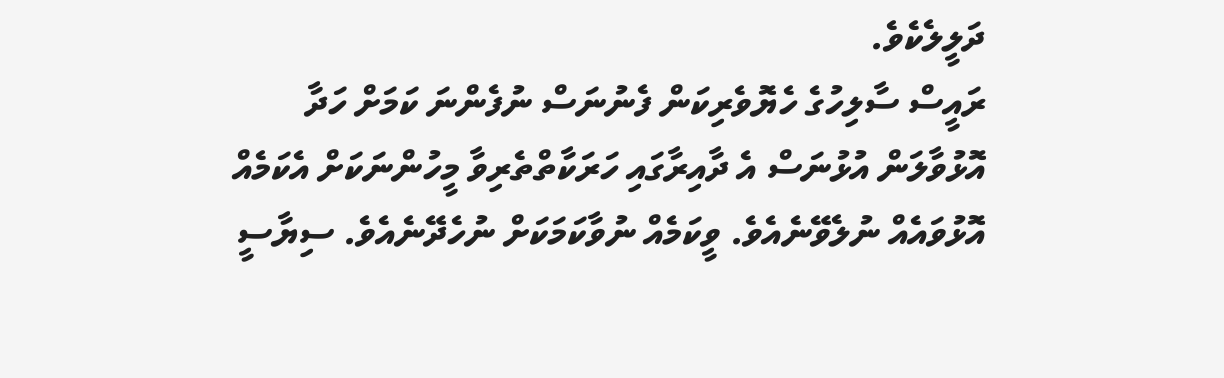ދަލީލެކެވެ.
ރައީސް ސާލިހުގެ ހެޔޮވެރިކަން ފެނުނަސް ނުފެންނަ ކަމަށް ހަދާ އޮޅުވާލަން އުޅުނަސް އެ ދާއިރާގައި ހަރަކާތްތެރިވާ މީހުންނަކަށް އެކަމެއް އޮޅުވައެއް ނުލެވޭނެއެވެ. ވީކަމެއް ނުވާކަމަކަށް ނުހެދޭނެއެވެ. ސިޔާސީ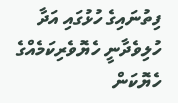ފިތުނައިގެ ހުޅުގައި އަދާ ހުލިވެދާނީ ހެޔޮވެރިކަމެއްގެ ހެޔޮކަން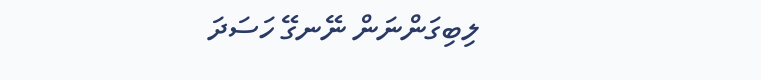ލިބިގަންނަން ނޭނގޭ ހަސަދަ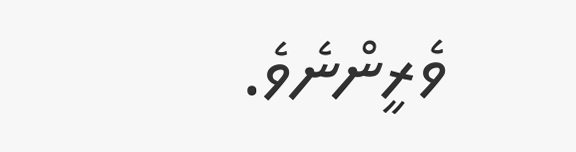ވެރީންނެވެ.